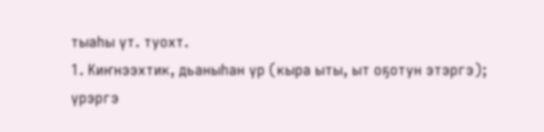тыаһы үт. туохт.
1. Киҥнээхтик, дьаныһан үр (кыра ыты, ыт оҕотун этэргэ); үрэргэ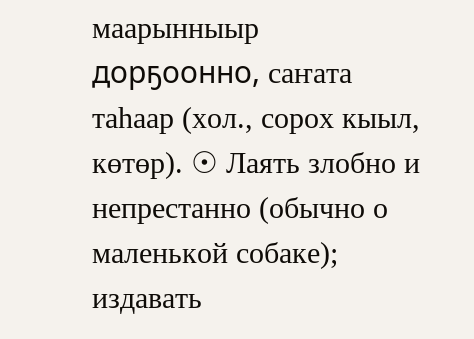маарынныыр дорҕоонно, саҥата таһаар (хол., сорох кыыл, көтөр). ☉ Лаять злобно и непрестанно (обычно о маленькой собаке); издавать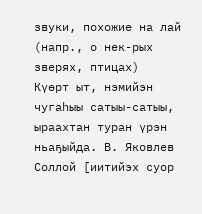звуки, похожие на лай (напр., о нек-рых зверях, птицах)
Күөрт ыт, нэмийэн чугаһыы сатыы-сатыы, ыраахтан туран үрэн ньаҕыйда. В. Яковлев
Соллой [иитийэх суор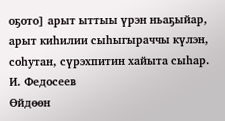оҕото] арыт ыттыы үрэн ньаҕыйар, арыт киһилии сыһыгыраччы күлэн, соһутан, сүрэхпитин хайыта сыһар. И. Федосеев
Өйдөөн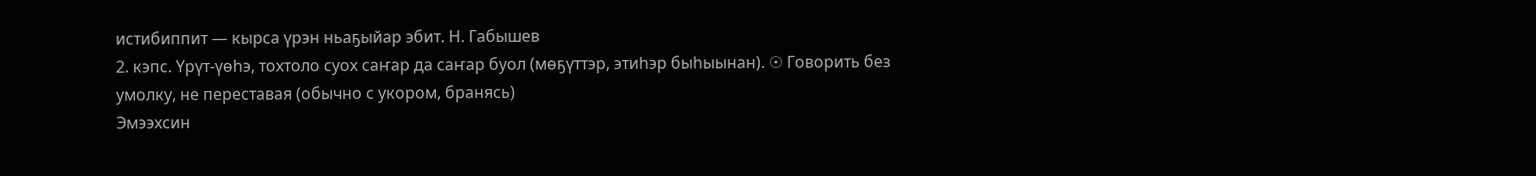истибиппит — кырса үрэн ньаҕыйар эбит. Н. Габышев
2. кэпс. Үрүт-үөһэ, тохтоло суох саҥар да саҥар буол (мөҕүттэр, этиһэр быһыынан). ☉ Говорить без умолку, не переставая (обычно с укором, бранясь)
Эмээхсин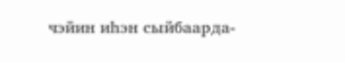чэйин иһэн сыйбаарда-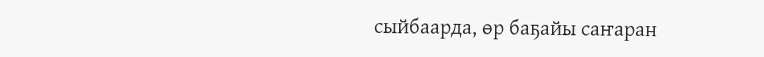сыйбаарда, өр баҕайы саҥаран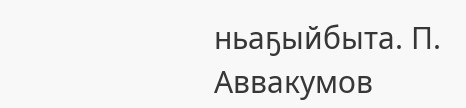ньаҕыйбыта. П. Аввакумов